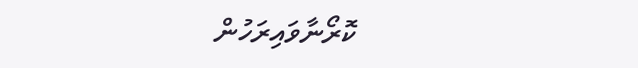ކޮރޯނާވައިރަހުން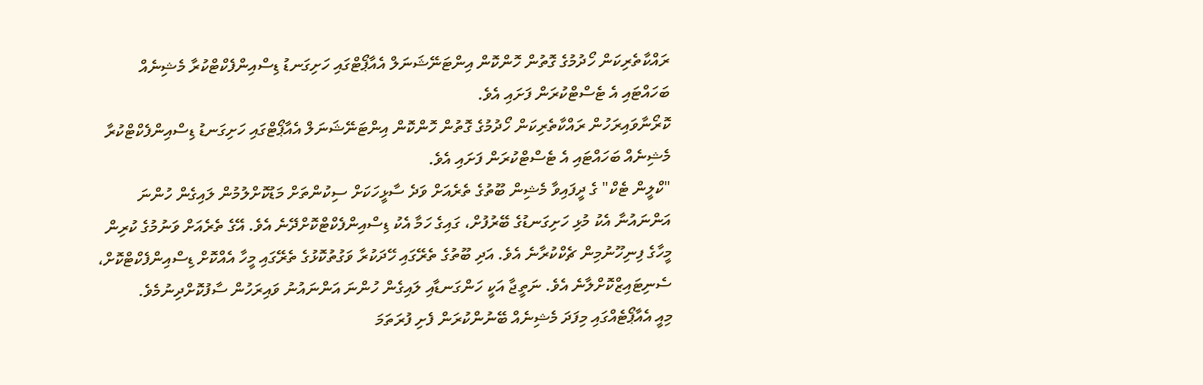ރައްކާތެރިކަން ހޯދުމުގެ ގޮތުން ހޮންކޮން އިންޓަނޭޝަނަލް އެއާޕޯޓްގައި ހަށިގަނޑު ޑިސްއިންފެކްޓްކުރާ މެޝިނެއް ބަހައްޓައި އެ ޓެސްޓްކުރަން ފަށައި އެވެ.
ކޮރޯނާވައިރަހުން ރައްކާތެރިކަން ހޯދުމުގެ ގޮތުން ހޮންކޮން އިންޓަނޭޝަނަލް އެއާޕޯޓްގައި ހަށިގަނޑު ޑިސްއިންފެކްޓްކުރާ މެޝިނެއް ބަހައްޓައި އެ ޓެސްޓްކުރަން ފަށައި އެވެ.
"ކްލީން ޓެކް" ގެ ދީފައިވާ މެޝިން ބޫތުގެ ތެރެއަށް ވަދެ ސާޅީހަކަށް ސިކުންތަށް މަޑުކޮށްލުމުން ލައިގެން ހުންނަ އަންނައުނާ އެކު މުޅި ހަށިގަނޑުގެ ބޭރުފުށް، ގައިގެ ހަމާ އެކު ޑިސްއިންފެކްޓްކޮށްދޭނެ އެވެ. އޭގެ ތެރެއަށް ވަނުމުގެ ކުރިން މީހާގެ ފިނިހޫނުމިން ޗެކްކުރާނެ އެވެ. އަދި ބޫތުގެ ތެރޭގައި ހޭދަކުރާ ވަގުތުކޮޅުގެ ތެރޭގައި މީހާ އެއްކޮށް ޑިސްއިންފެކްޓްކޮށް، ސެނިޓައިޒްކޮށްލާނެ އެވެ. ނަތީޖާ އަކީ ހަންގަނޑާއި ލައިގެން ހުންނަ އަންނައުނު ވައިރަހުން ސާފުކޮށްދިނުމެވެ.
މިއީ އެއާޕޯޓެއްގައި މިފަދަ މެޝިނެއް ބޭނުންކުރަން ފެށި ފުރަތަމަ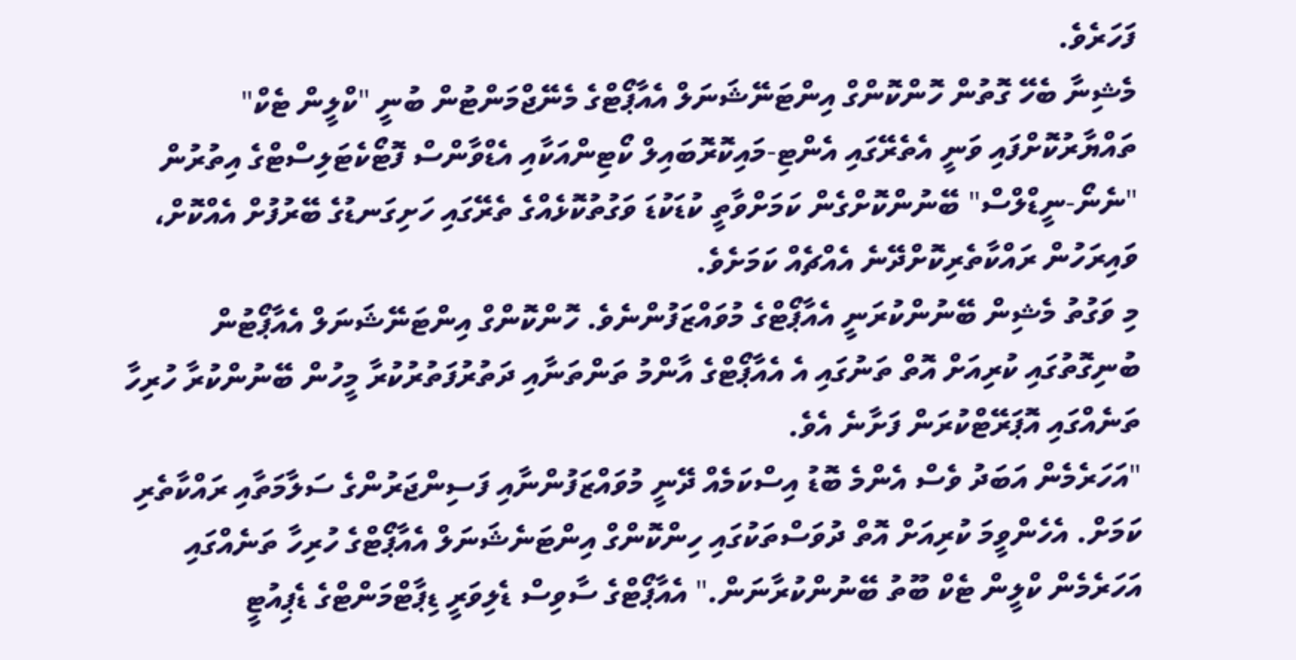ފަހަރެވެ.
މެޝިނާ ބެހޭ ގޮތުން ހޮންކޮންގް އިންޓަނޭޝަނަލް އެއާޕޯޓްގެ މެނޭޖްމަންޓުން ބުނީ "ކްލީން ޓެކް" ތައްޔާރުކޮށްފައި ވަނީ އެތެރޭގައި އެންޓި-މައިކޮރޮބައިލް ކޯޓިންއަކާއި އެޑްވާންސް ފޮޓޯކެޓަލިސްޓްގެ އިތުރުން "ނެނޯ-ނީޑްލްސް" ބޭނުންކޮށްގެން ކަމަށްވާތީ ކުޑަކުޑަ ވަގުތުކޮޅެއްގެ ތެރޭގައި ހަށިގަނޑުގެ ބޭރުފުށް އެއްކޮށް، ވައިރަހުން ރައްކާތެރިކޮށްދޭނެ އެއްޗެއް ކަމަށެވެ.
މި ވަގުތު މެޝިން ބޭނުންކުރަނީ އެއާޕޯޓްގެ މުވައްޒަފުންނެވެ. ހޮންކޮންގް އިންޓަނޭޝަނަލް އެއާޕޯޓުން ބުނިގޮތުގައި ކުރިއަށް އޮތް ތަނުގައި އެ އެއާޕޯޓްގެ އާންމު ތަންތަނާއި ދަތުރުފަތުރުކުރާ މީހުން ބޭނުންކުރާ ހުރިހާ ތަނެއްގައި އޮޕަރޭޓްކުރަން ފަށާނެ އެވެ.
"އަހަރެމެން އަބަދު ވެސް އެންމެ ބޮޑު އިސްކަމެއް ދޭނީ މުވައްޒަފުންނާއި ފަސިންޖަރުންގެ ސަލާމަތާއި ރައްކާތެރި ކަމަށް. އެހެންވީމަ ކުރިއަށް އޮތް ދުވަސްތަކުގައި ހިންކޮންގް އިންޓަނެޝަނަލް އެއާޕޯޓްގެ ހުރިހާ ތަނެއްގައި އަހަރެމެން ކްލީން ޓެކް ބޫތު ބޭނުންކުރާނަން." އެއާޕޯޓްގެ ސާވިސް ޑެލިވަރީ ޑިޕާޓްމަންޓްގެ ޑެޕިއުޓީ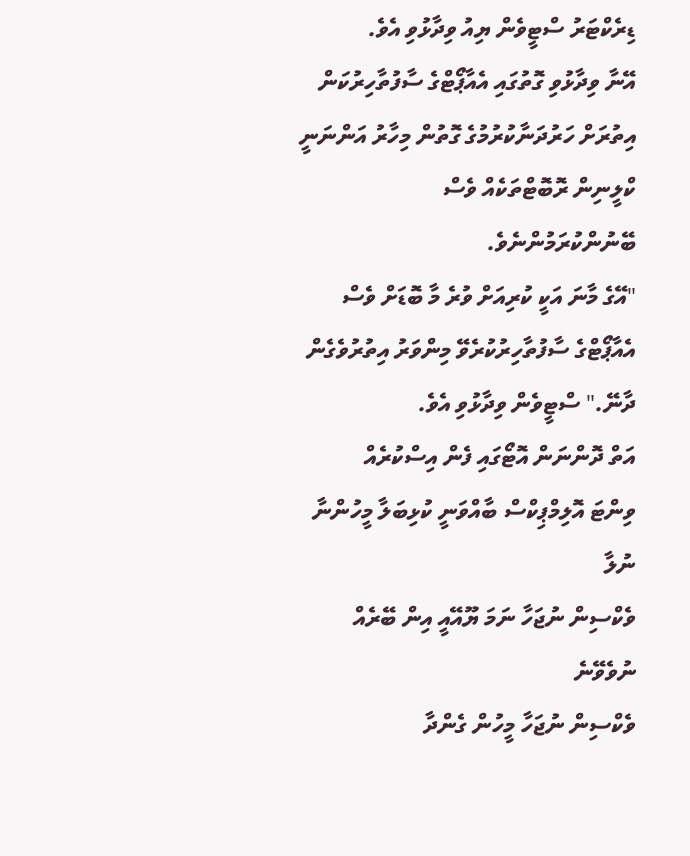ޑިރެކްޓަރު ސްޓީވެން ޔިއު ވިދާޅުވި އެވެ.
އޭނާ ވިދާޅުވި ގޮތުގައި އެއާޕޯޓްގެ ސާފުތާހިރުކަން އިތުރަށް ހަރުދަނާކުރުމުގެ ގޮތުން މިހާރު އަންނަނީ ކްލީނިން ރޮބޮޓްތަކެއް ވެސް ބޭނުންކުރަމުންނެވެ.
"އޭގެ މާނަ އަކީ ކުރިއަށް ވުރެ މާ ބޮޑަށް ވެސް އެއާޕޯޓްގެ ސާފުތާހިރުކުރެވޭ މިންވަރު އިތުރުވެގެން ދާނޭ." ސްޓީވެން ވިދާޅުވި އެވެ.
އަތް ދޮންނަން އޮޓޯގައި ފެން އިސްކުރެއް
ވިންޓަ އޮލިމްޕިކްސް ބާއްވަނީ ކުޅިބަލާ މީހުންނާ ނުލާ
ވެކްސިން ނުޖަހާ ނަމަ ޔޫއޭއީ އިން ބޭރެއް ނުވެވޭނެ
ވެކްސިން ނުޖަހާ މީހުން ގެންދާ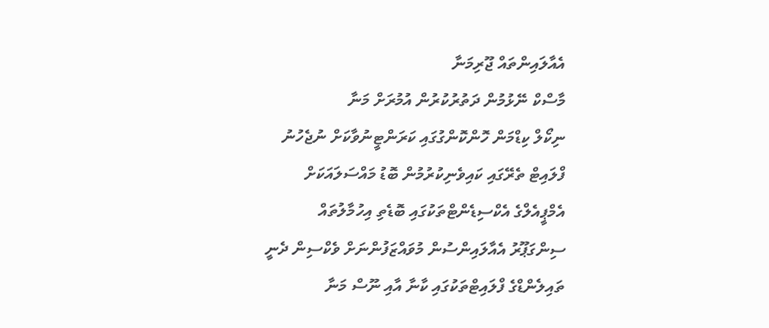އެއާލައިންތައް ޖޫރިމަނާ
މާސްކް ނޭޅުމުން ދަތުރުކުރުން އުމުރަށް މަނާ
ނިކޯލް ކިޑްމަން ހޮންކޮންގުގައި ކަރަންޓީނުވާކަށް ނުޖެހުނު
ފްލައިޓް ތެރޭގައި ކައިވެނިކުރުމުން ބޮޑު މައްސަލައަކަށް
އެމްޕީއެލްގެ އެކްސިޑެންޓްތަކުގައި ބޮޑެތި އިހުމާލުތައް
ސިންގަޕޫރު އެއާލައިންސުން މުވައްޒަފުންނަށް ވެކްސިން ދެނީ
ތައިލެންޑްގެ ފްލައިޓްތަކުގައި ކާނާ އާއި ނޫސް މަނާ